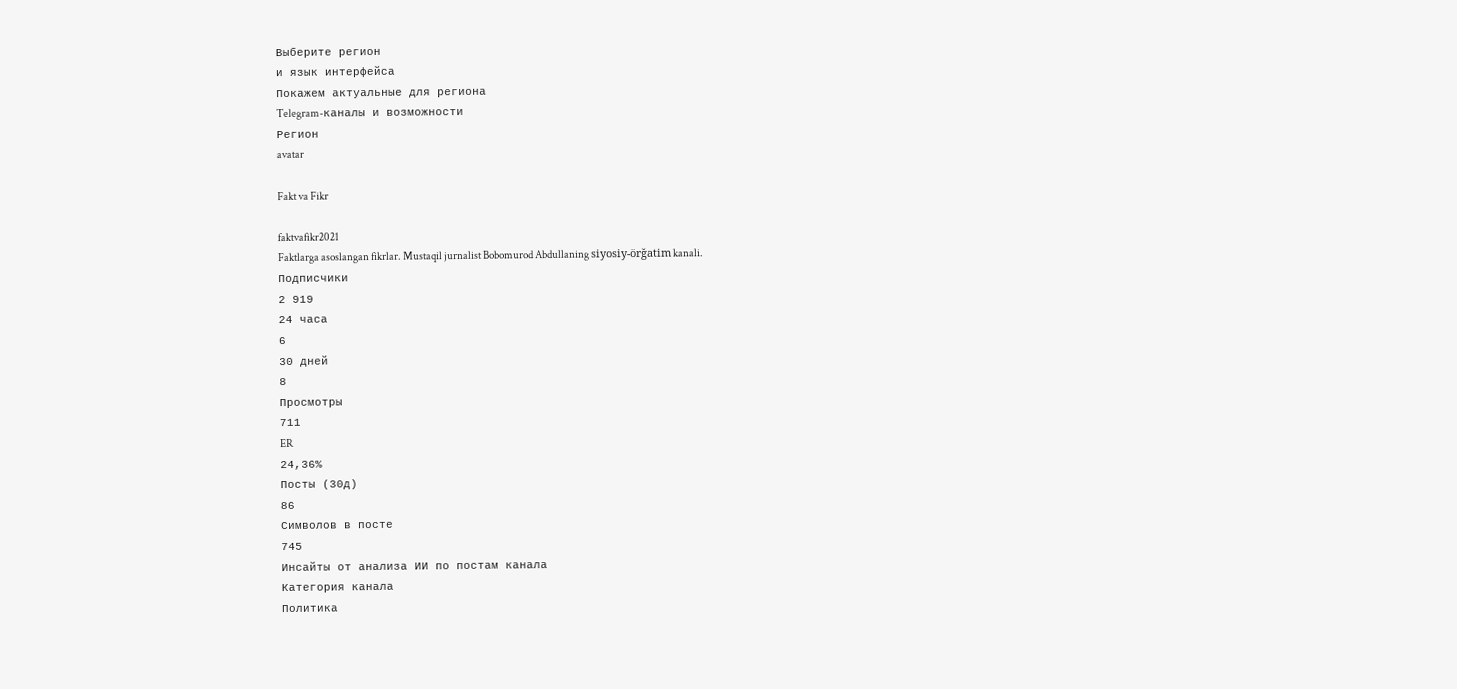Выберите регион
и язык интерфейса
Покажем актуальные для региона
Telegram-каналы и возможности
Регион
avatar

Fakt va Fikr

faktvafikr2021
Faktlarga asoslangan fikrlar. Mustaqil jurnalist Bobomurod Abdullaning siyosiy-örğatim kanali.
Подписчики
2 919
24 часа
6
30 дней
8
Просмотры
711
ER
24,36%
Посты (30д)
86
Символов в посте
745
Инсайты от анализа ИИ по постам канала
Категория канала
Политика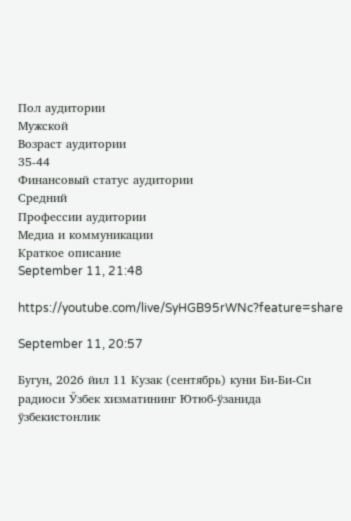Пол аудитории
Мужской
Возраст аудитории
35-44
Финансовый статус аудитории
Средний
Профессии аудитории
Медиа и коммуникации
Краткое описание
September 11, 21:48

https://youtube.com/live/SyHGB95rWNc?feature=share

September 11, 20:57

Бугун, 2026 йил 11 Кузак (сентябрь) куни Би-Би-Си радиоси Ўзбек хизматининг Ютюб-ўзанида ўзбекистонлик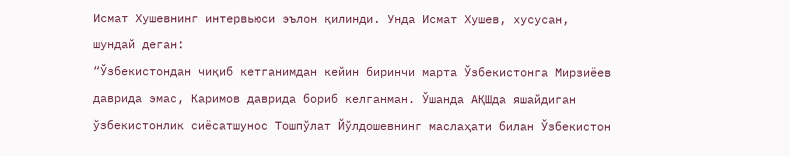Исмат Хушевнинг интервьюси эълон қилинди. Унда Исмат Хушев, хусусан, шундай деган:
“Ўзбекистондан чиқиб кетганимдан кейин биринчи марта Ўзбекистонга Мирзиёев даврида эмас, Каримов даврида бориб келганман. Ўшанда АҚШда яшайдиган ўзбекистонлик сиёсатшунос Тошпўлат Йўлдошевнинг маслаҳати билан Ўзбекистон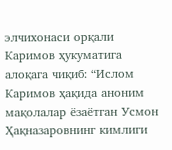элчихонаси орқали Каримов ҳукуматига алоқага чиқиб: “Ислом Каримов ҳақида аноним мақолалар ёзаётган Усмон Ҳақназаровнинг кимлиги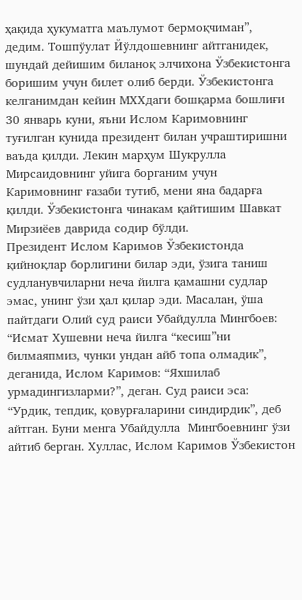ҳақида ҳукуматга маълумот бермоқчиман”, дедим. Тошпўулат Йўлдошевнинг айтганидек, шундай дейишим биланоқ элчихона Ўзбекистонга боришим учун билет олиб берди. Ўзбекистонга келганимдан кейин МХХдаги бошқарма бошлиғи 30 январь куни, яъни Ислом Каримовнинг туғилган кунида президент билан учраштиришни ваъда қилди. Лекин марҳум Шукрулла Мирсаидовнинг уйига борганим учун Каримовнинг ғазаби тутиб, мени яна бадарға қилди. Ўзбекистонга чинакам қайтишим Шавкат Мирзиёев даврида содир бўлди.
Президент Ислом Каримов Ўзбекистонда қийноқлар борлигини билар эди, ўзига таниш судланувчиларни неча йилга қамашни судлар эмас, унинг ўзи ҳал қилар эди. Масалан, ўша пайтдаги Олий суд раиси Убайдулла Мингбоев: “Исмат Хушевни неча йилга “кесиш”ни билмаяпмиз, чунки ундан айб топа олмадик”, деганида, Ислом Каримов: “Яхшилаб урмадингизларми?”, деган. Суд раиси эса: “Урдик, тепдик, қовурғаларини синдирдик”, деб айтган. Буни менга Убайдулла  Мингбоевнинг ўзи айтиб берган. Хуллас, Ислом Каримов Ўзбекистон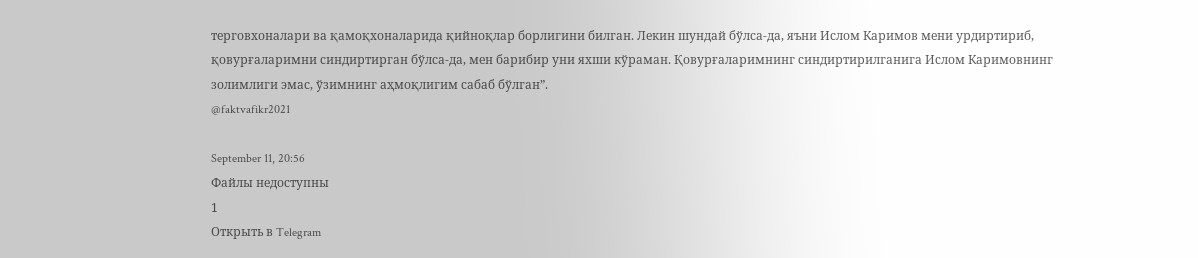терговхоналари ва қамоқхоналарида қийноқлар борлигини билган. Лекин шундай бўлса-да, яъни Ислом Каримов мени урдиртириб, қовурғаларимни синдиртирган бўлса-да, мен барибир уни яхши кўраман. Қовурғаларимнинг синдиртирилганига Ислом Каримовнинг золимлиги эмас, ўзимнинг аҳмоқлигим сабаб бўлган”.
@faktvafikr2021

September 11, 20:56
Файлы недоступны
1
Открыть в Telegram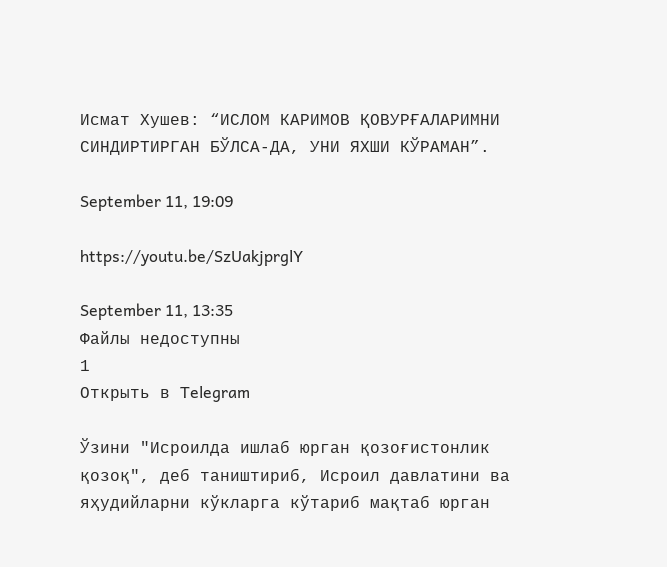Исмат Хушев: “ИСЛОМ КАРИМОВ ҚОВУРҒАЛАРИМНИ СИНДИРТИРГАН БЎЛСА-ДА, УНИ ЯХШИ КЎРАМАН”.

September 11, 19:09

https://youtu.be/SzUakjprglY

September 11, 13:35
Файлы недоступны
1
Открыть в Telegram

Ўзини "Исроилда ишлаб юрган қозоғистонлик қозоқ", деб таништириб, Исроил давлатини ва яҳудийларни кўкларга кўтариб мақтаб юрган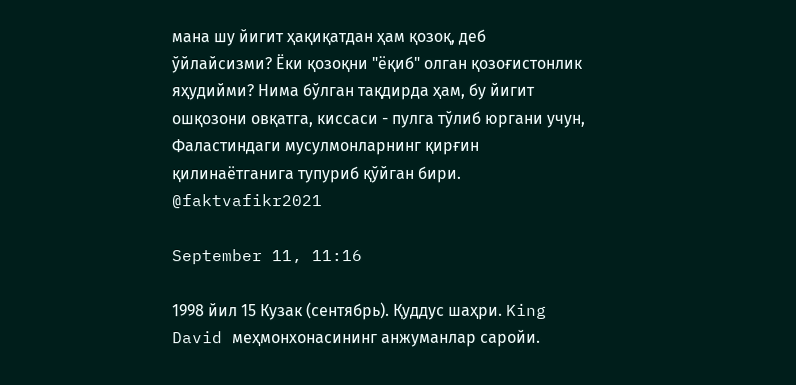мана шу йигит ҳақиқатдан ҳам қозоқ, деб ўйлайсизми? Ёки қозоқни "ёқиб" олган қозоғистонлик яҳудийми? Нима бўлган тақдирда ҳам, бу йигит ошқозони овқатга, киссаси - пулга тўлиб юргани учун, Фаластиндаги мусулмонларнинг қирғин қилинаётганига тупуриб қўйган бири.
@faktvafikr2021

September 11, 11:16

1998 йил 15 Кузак (сентябрь). Қуддус шаҳри. King David меҳмонхонасининг анжуманлар саройи.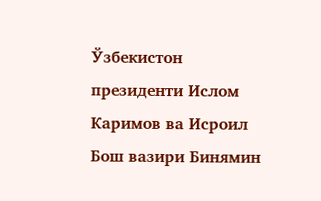Ўзбекистон президенти Ислом Каримов ва Исроил Бош вазири Бинямин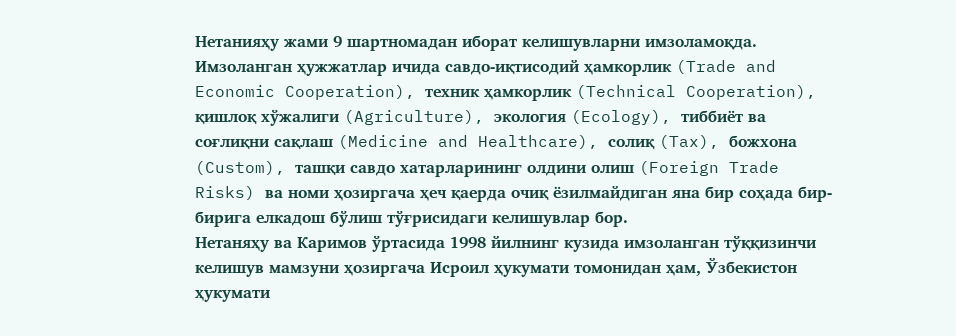Нетанияҳу жами 9 шартномадан иборат келишувларни имзоламоқда. Имзоланган ҳужжатлар ичида савдо-иқтисодий ҳамкорлик (Trade and Economic Cooperation), техник ҳамкорлик (Technical Cooperation), қишлоқ хўжалиги (Agriculture), экология (Ecology), тиббиёт ва соғлиқни сақлаш (Medicine and Healthcare), солиқ (Tax), божхона (Custom), ташқи савдо хатарларининг олдини олиш (Foreign Trade Risks) ва номи ҳозиргача ҳеч қаерда очиқ ёзилмайдиган яна бир соҳада бир-бирига елкадош бўлиш тўғрисидаги келишувлар бор.
Нетаняҳу ва Каримов ўртасида 1998 йилнинг кузида имзоланган тўққизинчи келишув мамзуни ҳозиргача Исроил ҳукумати томонидан ҳам, Ўзбекистон ҳукумати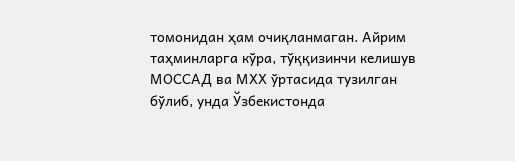томонидан ҳам очиқланмаган. Айрим таҳминларга кўра, тўққизинчи келишув МОССАД ва МХХ ўртасида тузилган бўлиб, унда Ўзбекистонда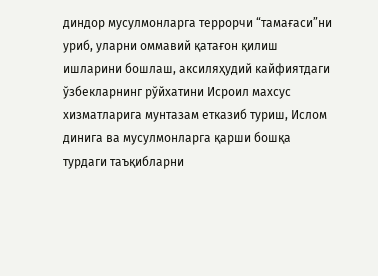диндор мусулмонларга террорчи “тамағаси”ни уриб, уларни оммавий қатағон қилиш ишларини бошлаш, аксиляҳудий кайфиятдаги ўзбекларнинг рўйхатини Исроил махсус хизматларига мунтазам етказиб туриш, Ислом динига ва мусулмонларга қарши бошқа турдаги таъқибларни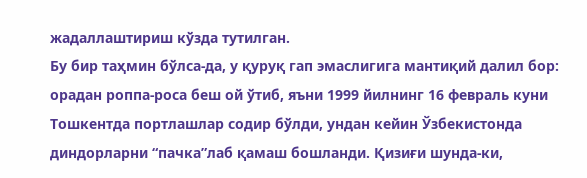жадаллаштириш кўзда тутилган.
Бу бир таҳмин бўлса-да, у қуруқ гап эмаслигига мантиқий далил бор: орадан роппа-роса беш ой ўтиб, яъни 1999 йилнинг 16 февраль куни Тошкентда портлашлар содир бўлди, ундан кейин Ўзбекистонда диндорларни “пачка”лаб қамаш бошланди. Қизиғи шунда-ки,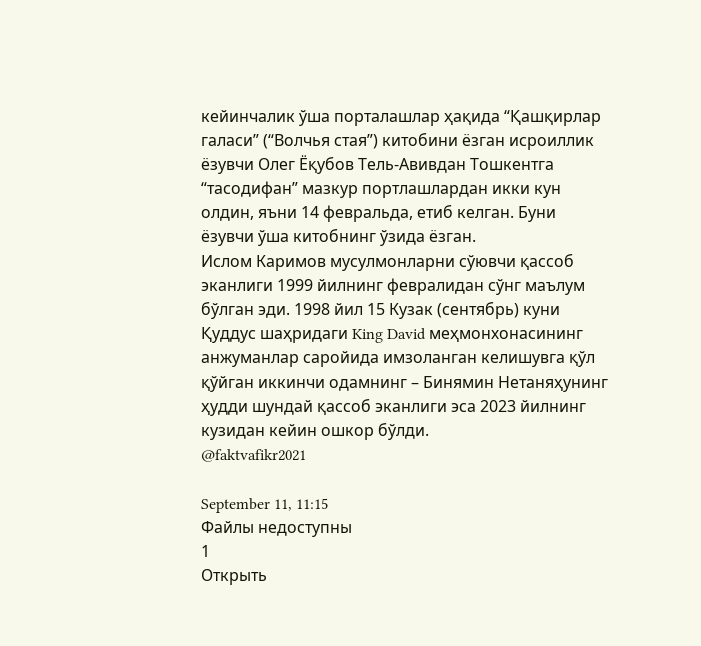кейинчалик ўша порталашлар ҳақида “Қашқирлар галаси” (“Волчья стая”) китобини ёзган исроиллик ёзувчи Олег Ёқубов Тель-Авивдан Тошкентга “тасодифан” мазкур портлашлардан икки кун олдин, яъни 14 февральда, етиб келган. Буни ёзувчи ўша китобнинг ўзида ёзган.
Ислом Каримов мусулмонларни сўювчи қассоб эканлиги 1999 йилнинг февралидан сўнг маълум бўлган эди. 1998 йил 15 Кузак (сентябрь) куни Қуддус шаҳридаги King David меҳмонхонасининг анжуманлар саройида имзоланган келишувга қўл қўйган иккинчи одамнинг – Бинямин Нетаняҳунинг ҳудди шундай қассоб эканлиги эса 2023 йилнинг кузидан кейин ошкор бўлди.
@faktvafikr2021

September 11, 11:15
Файлы недоступны
1
Открыть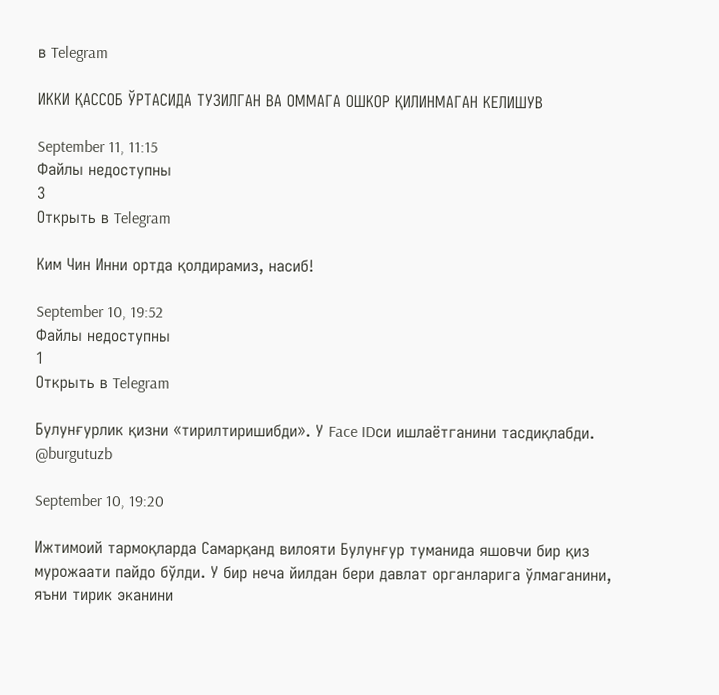в Telegram

ИККИ ҚАССОБ ЎРТАСИДА ТУЗИЛГАН ВА ОММАГА ОШКОР ҚИЛИНМАГАН КЕЛИШУВ

September 11, 11:15
Файлы недоступны
3
Открыть в Telegram

Ким Чин Инни ортда қолдирамиз, насиб!

September 10, 19:52
Файлы недоступны
1
Открыть в Telegram

Булунғурлик қизни «тирилтиришибди». У Face IDси ишлаётганини тасдиқлабди.
@burgutuzb

September 10, 19:20

Ижтимоий тармоқларда Самарқанд вилояти Булунғур туманида яшовчи бир қиз мурожаати пайдо бўлди. У бир неча йилдан бери давлат органларига ўлмаганини, яъни тирик эканини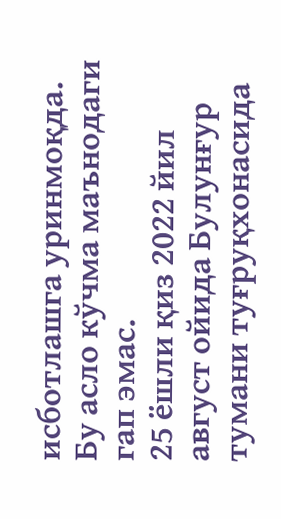исботлашга уринмоқда. Бу асло кўчма маънодаги гап эмас.
25 ёшли қиз 2022 йил август ойида Булунғур тумани туғруқхонасида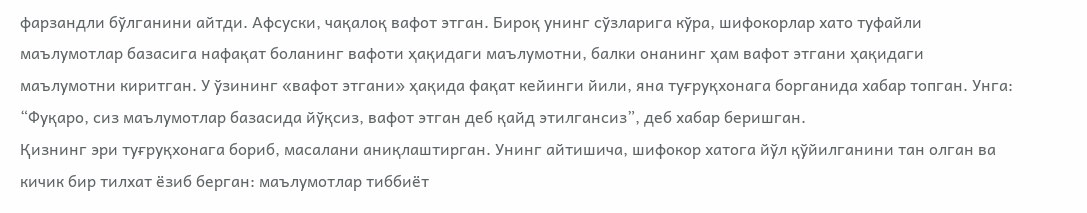фарзандли бўлганини айтди. Афсуски, чақалоқ вафот этган. Бироқ унинг сўзларига кўра, шифокорлар хато туфайли маълумотлар базасига нафақат боланинг вафоти ҳақидаги маълумотни, балки онанинг ҳам вафот этгани ҳақидаги маълумотни киритган. У ўзининг «вафот этгани» ҳақида фақат кейинги йили, яна туғруқхонага борганида хабар топган. Унга: “Фуқаро, сиз маълумотлар базасида йўқсиз, вафот этган деб қайд этилгансиз”, деб хабар беришган.
Қизнинг эри туғруқхонага бориб, масалани аниқлаштирган. Унинг айтишича, шифокор хатога йўл қўйилганини тан олган ва кичик бир тилхат ёзиб берган: маълумотлар тиббиёт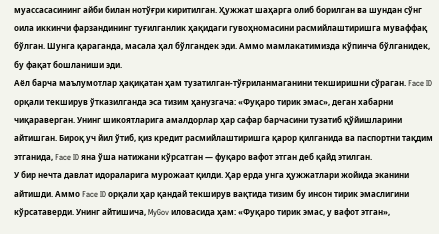муассасасининг айби билан нотўғри киритилган. Ҳужжат шаҳарга олиб борилган ва шундан сўнг оила иккинчи фарзандининг туғилганлик ҳақидаги гувоҳномасини расмийлаштиришга муваффақ бўлган. Шунга қараганда, масала ҳал бўлгандек эди. Аммо мамлакатимизда кўпинча бўлганидек, бу фақат бошланиши эди.
Аёл барча маълумотлар ҳақиқатан ҳам тузатилган-тўғриланмаганини текширишни сўраган. Face ID орқали текширув ўтказилганда эса тизим ҳанузгача: «Фуқаро тирик эмас», деган хабарни чиқараверган. Унинг шикоятларига амалдорлар ҳар сафар барчасини тузатиб қўйишларини айтишган. Бироқ уч йил ўтиб, қиз кредит расмийлаштиришга қарор қилганида ва паспортни тақдим этганида, Face ID яна ўша натижани кўрсатган — фуқаро вафот этган деб қайд этилган.
У бир нечта давлат идораларига мурожаат қилди. Ҳар ерда унга ҳужжатлари жойида эканини айтишди. Аммо Face ID орқали ҳар қандай текширув вақтида тизим бу инсон тирик эмаслигини кўрсатаверди. Унинг айтишича, MyGov иловасида ҳам: «Фуқаро тирик эмас, у вафот этган»,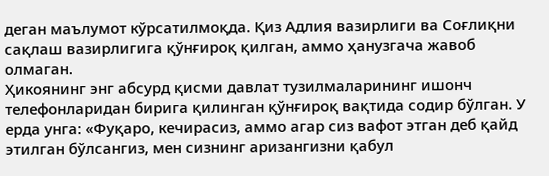деган маълумот кўрсатилмоқда. Қиз Адлия вазирлиги ва Соғлиқни сақлаш вазирлигига қўнғироқ қилган, аммо ҳанузгача жавоб олмаган.
Ҳикоянинг энг абсурд қисми давлат тузилмаларининг ишонч телефонларидан бирига қилинган қўнғироқ вақтида содир бўлган. У ерда унга: «Фуқаро, кечирасиз, аммо агар сиз вафот этган деб қайд этилган бўлсангиз, мен сизнинг аризангизни қабул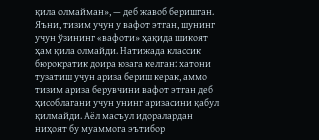қила олмайман», — деб жавоб беришган.
Яъни, тизим учун у вафот этган, шунинг учун ўзининг «вафоти» ҳақида шикоят ҳам қила олмайди. Натижада классик бюрократик доира юзага келган: хатони тузатиш учун ариза бериш керак, аммо тизим ариза берувчини вафот этган деб ҳисоблагани учун унинг аризасини қабул қилмайди. Аёл масъул идоралардан ниҳоят бу муаммога эътибор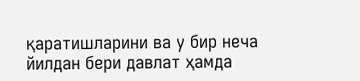қаратишларини ва у бир неча йилдан бери давлат ҳамда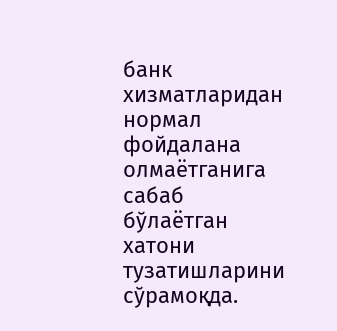банк хизматларидан нормал фойдалана олмаётганига сабаб бўлаётган хатони тузатишларини сўрамоқда.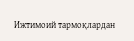Ижтимоий тармоқлардан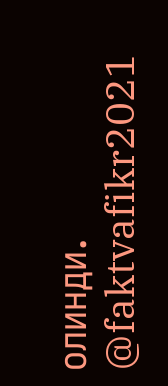олинди.
@faktvafikr2021